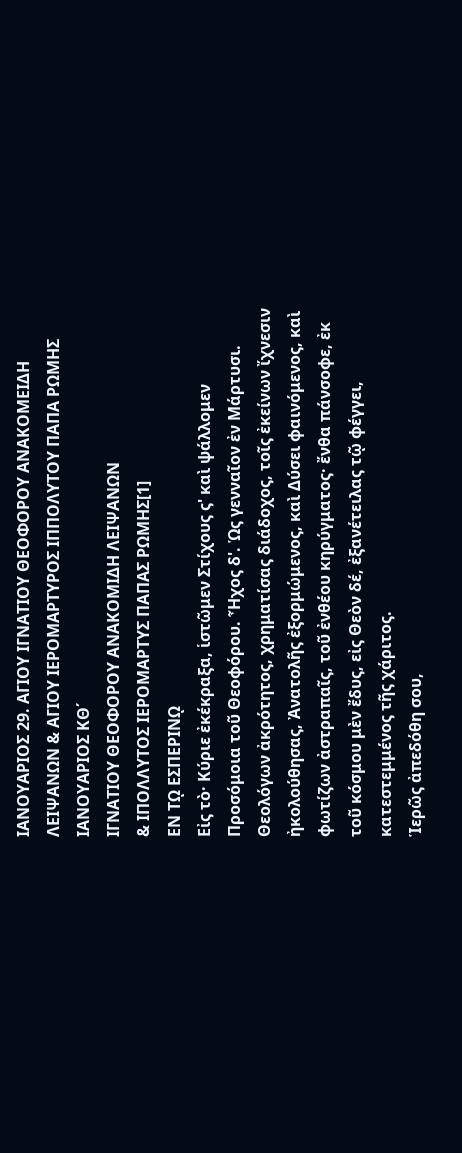ΙΑΝΟΥΑΡΙΟΣ 29. ΑΓΙΟΥ ΙΓΝΑΤΙΟΥ ΘΕΟΦΟΡΟΥ ΑΝΑΚΟΜΕΙΔΗ ΛΕΙΨΑΝΩΝ & ΑΓΙΟΥ ΙΕΡΟΜΑΡΤΥΡΟΣ ΙΠΠΟΛΥΤΟΥ ΠΑΠΑ ΡΩΜΗΣ
ΙΑΝΟΥΑΡΙΟΣ ΚΘ΄
ΙΓΝΑΤΙΟΥ ΘΕΟΦΟΡΟΥ ΑΝΑΚΟΜΙΔΗ ΛΕΙΨΑΝΩΝ
& ΙΠΟΛΛΥΤΟΣ ΙΕΡΟΜΑΡΤΥΣ ΠΑΠΑΣ ΡΩΜΗΣ[1]
ΕΝ Τῼ ΕΣΠΕΡΙΝῼ
Εἰς τὸ· Κύριε ἐκέκραξα, ἱστῶμεν Στίχους ς' καὶ ψάλλομεν Προσόμοια τοῦ Θεοφόρου. Ἦχος δ'. Ὡς γενναῖον ἐν Μάρτυσι.
Θεολόγων ἀκρότητος, χρηματίσας διάδοχος, τοῖς ἐκείνων ἴχνεσιν ἠκολούθησας, Ἀνατολῆς ἐξορμώμενος, καὶ Δύσει φαινόμενος, καὶ φωτίζων ἀστραπαῖς, τοῦ ἐνθέου κηρύγματος· ἔνθα πάνσοφε, ἐκ τοῦ κόσμου μὲν ἔδυς, εἰς Θεὸν δέ, ἐξανέτειλας τῷ φέγγει, κατεστεμμένος τῆς χάριτος.
Ἱερῶς ἀπεδόθη σου,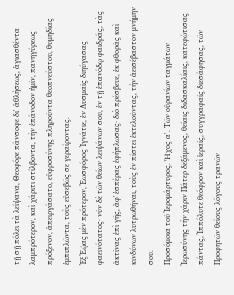τῇ σῇ πόλει τὰ λείψανα, Θεοφόρε πάνσοφε δι' ἀθλήσεως, ἁγιασθέντα λαμπρότερον, καὶ χάριτι στίλβοντα, τὴν ἐπάνοδον ἡμῖν, πανηγύρεως πρόξενον, ἀπειργάσατο, εὐφροσύνης πληροῦντα θεοπνεύστου, θυμηδίας ἐμπιπλῶντα, τοὺς εὐσεβῶς σε γεραίροντας.
Ἐξ Ἑῴας μὲν πρότερον, Ἑωσφόρος Ἰγνάτιε, ἐν Δυσμαῖς διηύγασας φαεινότατος· νῦν δὲ τῶν θείων λειψάνων σου, ἐν τῇ ἐπανόδῳ φαιδράς, τὰς ἀκτῖνας ἐπὶ γῆς, ἀφ᾽ ἑσπέρας ἐφήπλωσας· διὸ πρέσβευε, ἐκ φθορᾶς καὶ κινδύνων λυτρωθῆναι, τοὺς ἐν πίστει ἐκτελοῦντας, τὴν ἀεισέβαστον μνήμην σου.
Προσόμοια τοῦ Ἱερομάρτυρος. Ἦχος α'. Τῶν οὐρανίων ταγμάτων
Ἱερωσύνης τὴν χάριν Πάτερ δεξάμενος, θείαις διδασκαλίαις, κατεφώτισας πάντας, Ἱππόλυτε θεόφρον καὶ ἱεραῖς, συγγραφαῖς διεσάφησας, τῶν Προφητῶν θείους λόγους τρανῶν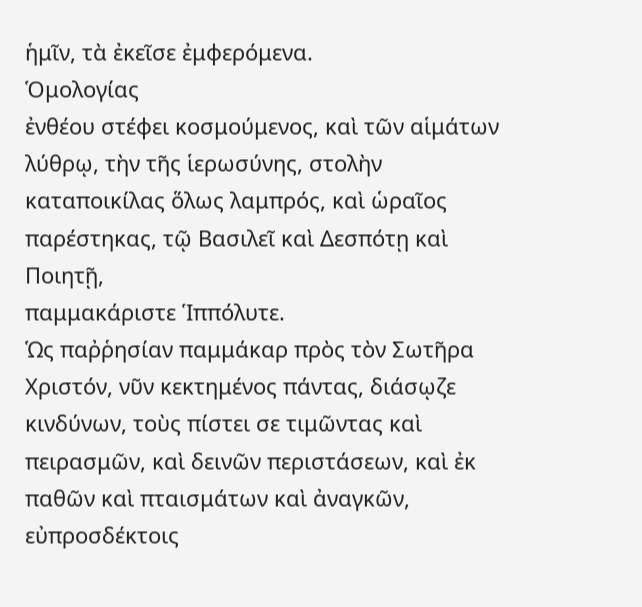ἡμῖν, τὰ ἐκεῖσε ἐμφερόμενα.
Ὁμολογίας
ἐνθέου στέφει κοσμούμενος, καὶ τῶν αἱμάτων λύθρῳ, τὴν τῆς ἱερωσύνης, στολὴν
καταποικίλας ὅλως λαμπρός, καὶ ὡραῖος παρέστηκας, τῷ Βασιλεῖ καὶ Δεσπότῃ καὶ Ποιητῇ,
παμμακάριστε Ἱππόλυτε.
Ὡς παῤῥησίαν παμμάκαρ πρὸς τὸν Σωτῆρα Χριστόν, νῦν κεκτημένος πάντας, διάσῳζε κινδύνων, τοὺς πίστει σε τιμῶντας καὶ πειρασμῶν, καὶ δεινῶν περιστάσεων, καὶ ἐκ παθῶν καὶ πταισμάτων καὶ ἀναγκῶν, εὐπροσδέκτοις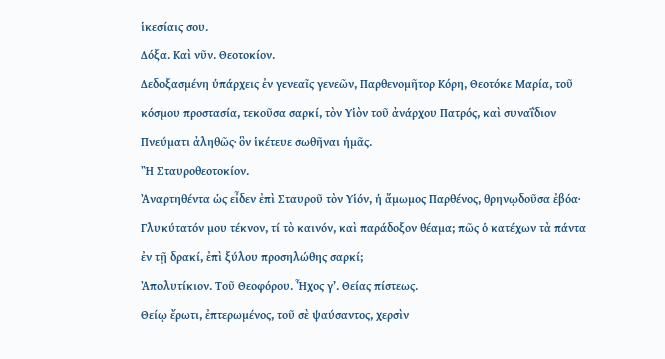ἱκεσίαις σου.
Δόξα. Καὶ νῦν. Θεοτοκίον.
Δεδοξασμένη ὑπάρχεις ἐν γενεαῖς γενεῶν, Παρθενομῆτορ Κόρη, Θεοτόκε Μαρία, τοῦ κόσμου προστασία, τεκοῦσα σαρκί, τὸν Υἱὸν τοῦ ἀνάρχου Πατρός, καὶ συναΐδιον Πνεύματι ἀληθῶς· ὃν ἱκέτευε σωθῆναι ἡμᾶς.
Ἢ Σταυροθεοτοκίον.
Ἀναρτηθέντα ὡς εἶδεν ἐπὶ Σταυροῦ τὸν Υἱόν, ἡ ἄμωμος Παρθένος, θρηνῳδοῦσα ἐβόα· Γλυκύτατόν μου τέκνον, τί τὸ καινόν, καὶ παράδοξον θέαμα; πῶς ὁ κατέχων τὰ πάντα ἐν τῇ δρακί, ἐπὶ ξύλου προσηλώθης σαρκί;
Ἀπολυτίκιον. Τοῦ Θεοφόρου. Ἦχος γ’. Θείας πίστεως.
Θείῳ ἔρωτι, ἐπτερωμένος, τοῦ σὲ ψαύσαντος, χερσὶν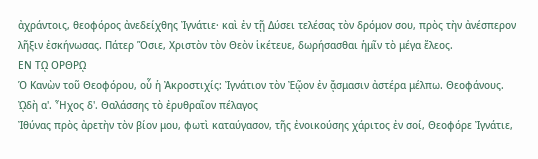ἀχράντοις, θεοφόρος ἀνεδείχθης Ἰγνάτιε· καὶ ἐν τῇ Δύσει τελέσας τὸν δρόμον σου, πρὸς τὴν ἀνέσπερον λῆξιν ἐσκήνωσας. Πάτερ Ὅσιε, Χριστὸν τὸν Θεὸν ἱκέτευε, δωρήσασθαι ἡμῖν τὸ μέγα ἔλεος.
ΕΝ Τῼ ΟΡΘΡῼ
Ὁ Κανὼν τοῦ Θεοφόρου, οὗ ἡ Ἀκροστιχίς: Ἰγνάτιον τὸν Ἐῷον ἐν ᾄσμασιν ἀστέρα μέλπω. Θεοφάνους.
ᾨδὴ α'. Ἦχος δ'. Θαλάσσης τὸ ἐρυθραῖον πέλαγος
Ἰθύνας πρὸς ἀρετὴν τὸν βίον μου, φωτὶ καταύγασον, τῆς ἐνοικούσης χάριτος ἐν σοί, Θεοφόρε Ἰγνάτιε,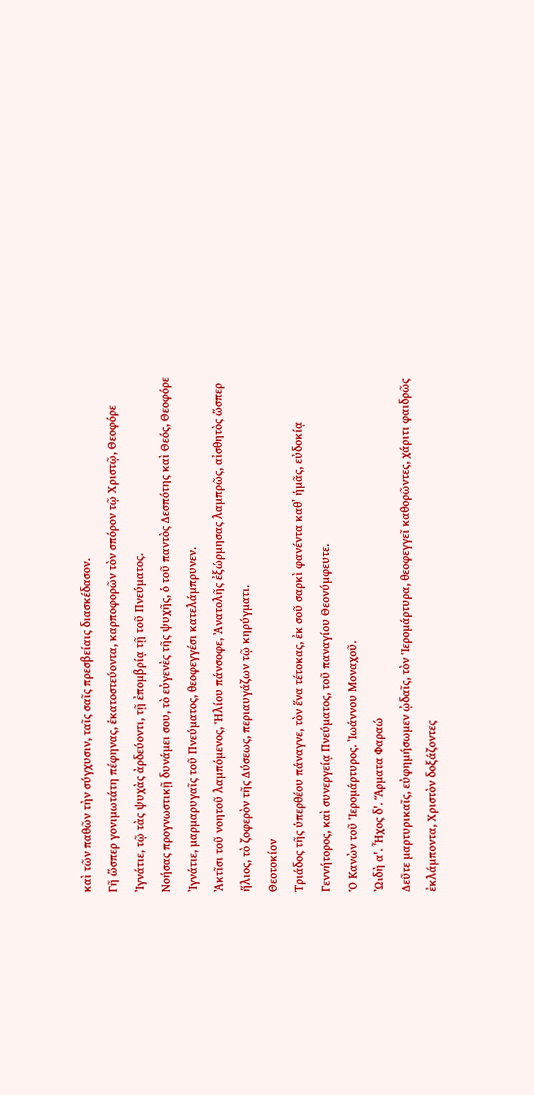καὶ τῶν παθῶν τὴν σύγχυσιν, ταῖς σαῖς πρεσβείαις διασκέδασον.
Γῆ ὥσπερ γονιμωτάτη πέφηνας, ἑκατοστεύοντα, καρποφορῶν τὸν σπόρον τῷ Χριστῷ, Θεοφόρε Ἰγνάτιε, τῷ τὰς ψυχὰς ἀρδεύοντι, τῇ ἐπομβρίᾳ τῇ τοῦ Πνεύματος.
Νοήσας προγνωστικῇ δυνάμει σου, τὸ εὐγενὲς τῆς ψυχῆς, ὁ τοῦ παντὸς Δεσπότης καὶ Θεός, Θεοφόρε Ἰγνάτιε, μαρμαρυγαῖς τοῦ Πνεύματος, θεοφεγγέσι κατελάμπρυνεν.
Ἀκτῖσι τοῦ νοητοῦ λαμπόμενος, Ἡλίου πάνσοφε, Ἀνατολῆς ἐξώρμησας λαμπρῶς, αἰσθητὸς ὥσπερ ἥλιος, τὸ ζοφερὸν τῆς Δύσεως, περιαυγάζων τῷ κηρύγματι.
Θεοτοκίον
Τριάδος τῆς ὑπερθέου πάναγνε, τὸν ἕνα τέτοκας, ἐκ σοῦ σαρκὶ φανέντα καθ᾽ ἡμᾶς, εὐδοκίᾳ Γεννήτορος, καὶ συνεργείᾳ Πνεύματος, τοῦ παναγίου Θεονύμφευτε.
Ὁ Κανὼν τοῦ Ἱερομάρτυρος. Ἰωάννου Μοναχοῦ.
ᾨδὴ α'. Ἦχος δ'. Ἅρματα Φαραώ
Δεῦτε μαρτυρικαῖς, εὐφημήσωμεν ᾠδαῖς, τὸν Ἱερομάρτυρα, θεοφεγγεῖ καθορῶντες, χάριτι φαιδρῶς ἐκλάμποντα, Χριστὸν δοξάζοντες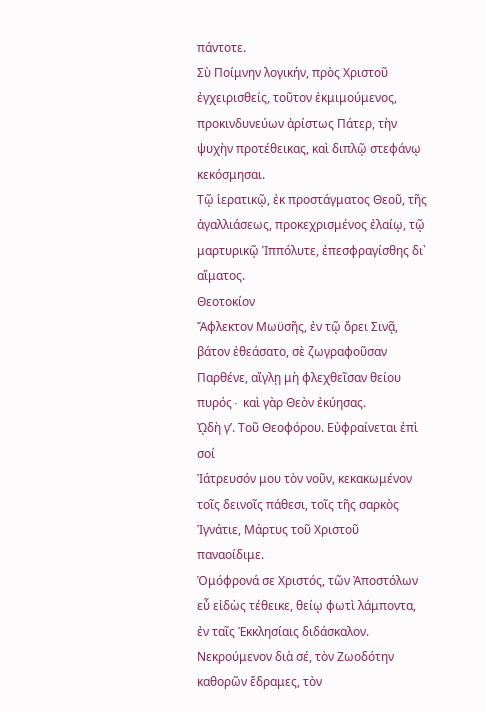πάντοτε.
Σὺ Ποίμνην λογικήν, πρὸς Χριστοῦ ἐγχειρισθείς, τοῦτον ἐκμιμούμενος, προκινδυνεύων ἀρίστως Πάτερ, τὴν ψυχὴν προτέθεικας, καὶ διπλῷ στεφάνῳ κεκόσμησαι.
Τῷ ἱερατικῷ, ἐκ προστάγματος Θεοῦ, τῆς ἀγαλλιάσεως, προκεχρισμένος ἐλαίῳ, τῷ μαρτυρικῷ Ἱππόλυτε, ἐπεσφραγίσθης δι᾿ αἵματος.
Θεοτοκίον
Ἄφλεκτον Μωϋσῆς, ἐν τῷ ὄρει Σινᾷ, βάτον ἐθεάσατο, σὲ ζωγραφοῦσαν Παρθένε, αἴγλῃ μὴ φλεχθεῖσαν θείου πυρός∙ καὶ γὰρ Θεὸν ἐκύησας.
ᾨδὴ γ’. Τοῦ Θεοφόρου. Εὐφραίνεται ἐπὶ σοί
Ἰάτρευσόν μου τὸν νοῦν, κεκακωμένον τοῖς δεινοῖς πάθεσι, τοῖς τῆς σαρκὸς Ἰγνάτιε, Μάρτυς τοῦ Χριστοῦ παναοίδιμε.
Ὁμόφρονά σε Χριστός, τῶν Ἀποστόλων εὖ εἰδὼς τέθεικε, θείῳ φωτὶ λάμποντα, ἐν ταῖς Ἐκκλησίαις διδάσκαλον.
Νεκρούμενον διὰ σέ, τὸν Ζωοδότην καθορῶν ἔδραμες, τὸν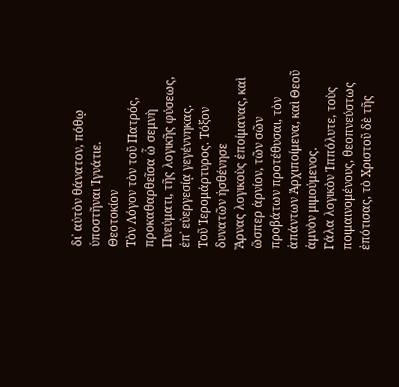δι᾿ αὐτὸν θάνατον, πόθῳ ὑποστῆναι Ἰγνάτιε.
Θεοτοκίον
Τὸν Λόγον τὸν τοῦ Πατρός, προκαθαρθεῖσα ὦ σεμνὴ Πνεύματι, τῆς λογικῆς φύσεως, ἐπ᾿ εὐεργεσίᾳ γεγέννηκας.
Τοῦ Ἱερομάρτυρος. Τόξον δυνατῶν ἠσθένησε
Ἄρνας λογικοὺς ἐποίμανας, καὶ ὥσπερ ἀρνίον, τῶν σῶν προβάτων προτέθυσαι, τὸν ἁπάντων Ἀρχιποίμενα, καὶ Θεοῦ ἀμνὸν μιμούμενος.
Γάλα λογικὸν Ἱππόλυτε, τοὺς ποιμαινομένους, θεοπνεύστως ἐπότισας, τὸ Χριστοῦ δὲ τῆς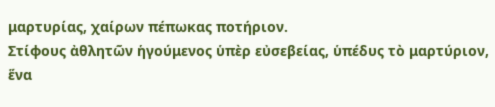μαρτυρίας, χαίρων πέπωκας ποτήριον.
Στίφους ἀθλητῶν ἡγούμενος ὑπὲρ εὐσεβείας, ὑπέδυς τὸ μαρτύριον, ἕνα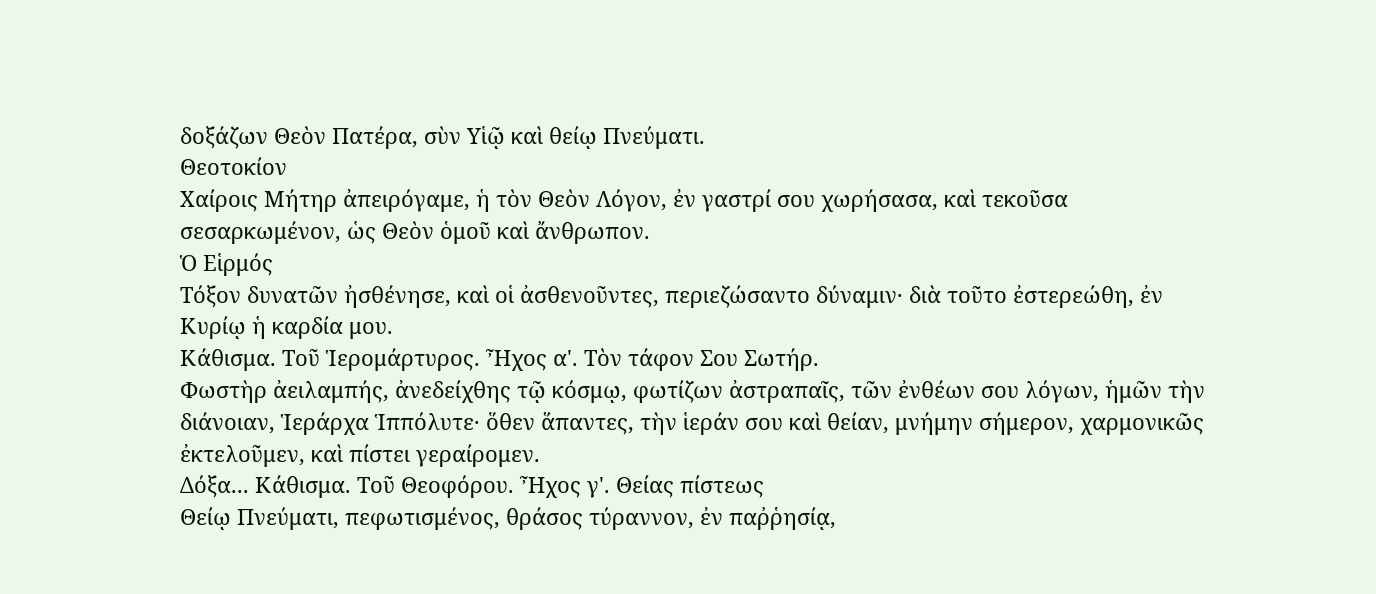δοξάζων Θεὸν Πατέρα, σὺν Υἱῷ καὶ θείῳ Πνεύματι.
Θεοτοκίον
Χαίροις Μήτηρ ἀπειρόγαμε, ἡ τὸν Θεὸν Λόγον, ἐν γαστρί σου χωρήσασα, καὶ τεκοῦσα σεσαρκωμένον, ὡς Θεὸν ὁμοῦ καὶ ἄνθρωπον.
Ὁ Εἱρμός
Τόξον δυνατῶν ἠσθένησε, καὶ οἱ ἀσθενοῦντες, περιεζώσαντο δύναμιν· διὰ τοῦτο ἐστερεώθη, ἐν Κυρίῳ ἡ καρδία μου.
Κάθισμα. Τοῦ Ἱερομάρτυρος. Ἦχος α'. Τὸν τάφον Σου Σωτήρ.
Φωστὴρ ἀειλαμπής, ἀνεδείχθης τῷ κόσμῳ, φωτίζων ἀστραπαῖς, τῶν ἐνθέων σου λόγων, ἡμῶν τὴν διάνοιαν, Ἱεράρχα Ἱππόλυτε· ὅθεν ἅπαντες, τὴν ἱεράν σου καὶ θείαν, μνήμην σήμερον, χαρμονικῶς ἐκτελοῦμεν, καὶ πίστει γεραίρομεν.
Δόξα... Κάθισμα. Τοῦ Θεοφόρου. Ἦχος γ'. Θείας πίστεως
Θείῳ Πνεύματι, πεφωτισμένος, θράσος τύραννον, ἐν παῤῥησίᾳ,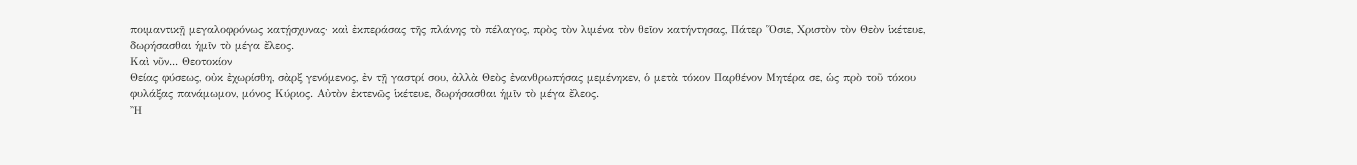ποιμαντικῇ μεγαλοφρόνως κατῄσχυνας· καὶ ἐκπεράσας τῆς πλάνης τὸ πέλαγος, πρὸς τὸν λιμένα τὸν θεῖον κατήντησας, Πάτερ Ὅσιε, Χριστὸν τὸν Θεὸν ἱκέτευε, δωρήσασθαι ἡμῖν τὸ μέγα ἔλεος.
Καὶ νῦν... Θεοτοκίον
Θείας φύσεως, οὐκ ἐχωρίσθη, σὰρξ γενόμενος, ἐν τῇ γαστρί σου, ἀλλὰ Θεὸς ἐνανθρωπήσας μεμένηκεν, ὁ μετὰ τόκον Παρθένον Μητέρα σε, ὡς πρὸ τοῦ τόκου φυλάξας πανάμωμον, μόνος Κύριος. Αὐτὸν ἐκτενῶς ἱκέτευε, δωρήσασθαι ἡμῖν τὸ μέγα ἔλεος.
Ἢ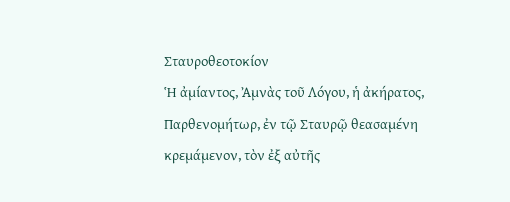Σταυροθεοτοκίον
Ἡ ἀμίαντος, Ἀμνὰς τοῦ Λόγου, ἡ ἀκήρατος, Παρθενομήτωρ, ἐν τῷ Σταυρῷ θεασαμένη κρεμάμενον, τὸν ἐξ αὐτῆς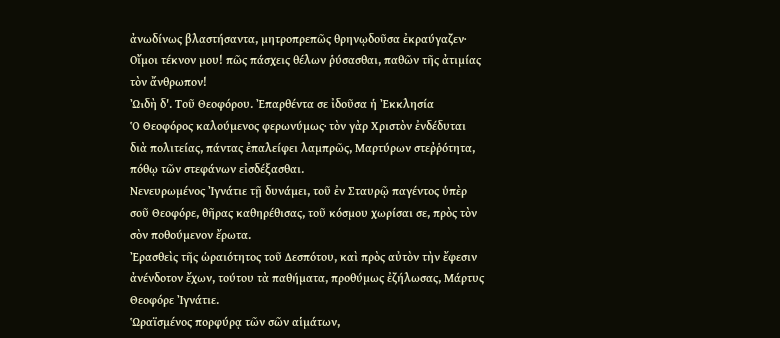ἀνωδίνως βλαστήσαντα, μητροπρεπῶς θρηνῳδοῦσα ἐκραύγαζεν· Οἴμοι τέκνον μου! πῶς πάσχεις θέλων ῥύσασθαι, παθῶν τῆς ἀτιμίας τὸν ἄνθρωπον!
ᾨδὴ δ'. Τοῦ Θεοφόρου. Ἐπαρθέντα σε ἰδοῦσα ἡ Ἐκκλησία
Ὁ Θεοφόρος καλούμενος φερωνύμως· τὸν γὰρ Χριστὸν ἐνδέδυται διὰ πολιτείας, πάντας ἐπαλείφει λαμπρῶς, Μαρτύρων στεῤῥότητα, πόθῳ τῶν στεφάνων εἰσδέξασθαι.
Νενευρωμένος Ἰγνάτιε τῇ δυνάμει, τοῦ ἐν Σταυρῷ παγέντος ὑπὲρ σοῦ Θεοφόρε, θῆρας καθηρέθισας, τοῦ κόσμου χωρίσαι σε, πρὸς τὸν σὸν ποθούμενον ἔρωτα.
Ἐρασθεὶς τῆς ὡραιότητος τοῦ Δεσπότου, καὶ πρὸς αὐτὸν τὴν ἔφεσιν ἀνένδοτον ἔχων, τούτου τὰ παθήματα, προθύμως ἐζήλωσας, Μάρτυς Θεοφόρε Ἰγνάτιε.
Ὡραϊσμένος πορφύρᾳ τῶν σῶν αἱμάτων,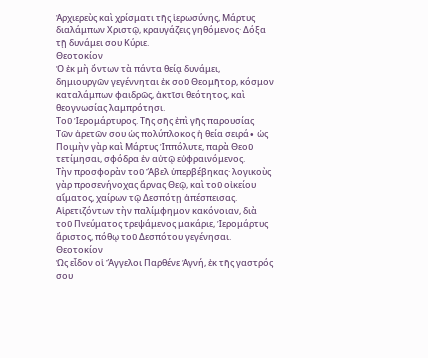Ἀρχιερεὺς καὶ χρίσματι τῆς ἱερωσύνης, Μάρτυς διαλάμπων Χριστῷ, κραυγάζεις γηθόμενος· Δόξα τῇ δυνάμει σου Κύριε.
Θεοτοκίον
Ὁ ἐκ μὴ ὄντων τὰ πάντα θείᾳ δυνάμει, δημιουργῶν γεγέννηται ἐκ σοῦ Θεομῆτορ, κόσμον καταλάμπων φαιδρῶς, ἀκτῖσι θεότητος, καὶ θεογνωσίας λαμπρότησι.
Τοῦ Ἱερομάρτυρος. Τῆς σῆς ἐπὶ γῆς παρουσίας
Τῶν ἀρετῶν σου ὡς πολύπλοκος ἡ θεία σειρά∙ ὡς Ποιμὴν γὰρ καὶ Μάρτυς Ἱππόλυτε, παρὰ Θεοῦ τετίμησαι, σφόδρα ἐν αὐτῷ εὐφραινόμενος.
Τὴν προσφορὰν τοῦ Ἄβελ ὑπερβέβηκας· λογικοὺς γὰρ προσενήνοχας ἄρνας Θεῷ, καὶ τοῦ οἰκείου αἵματος, χαίρων τῷ Δεσπότῃ ἀπέσπεισας.
Αἱρετιζόντων τὴν παλίμφημον κακόνοιαν, διὰ τοῦ Πνεύματος τρεψάμενος μακάριε, Ἱερομάρτυς ἄριστος, πόθῳ τοῦ Δεσπότου γεγένησαι.
Θεοτοκίον
Ὡς εἶδον οἱ Ἄγγελοι Παρθένε Ἁγνή, ἐκ τῆς γαστρός σου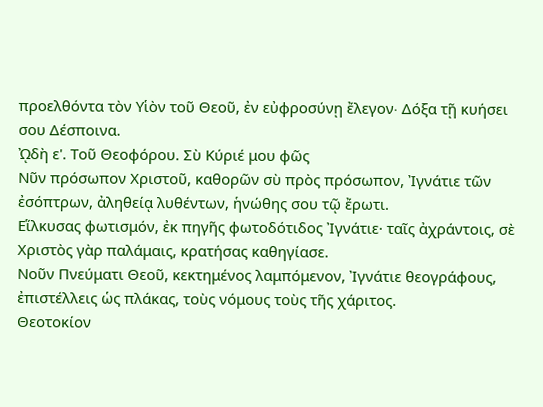προελθόντα τὸν Υἱὸν τοῦ Θεοῦ, ἐν εὐφροσύνῃ ἔλεγον∙ Δόξα τῇ κυήσει σου Δέσποινα.
ᾨδὴ ε'. Τοῦ Θεοφόρου. Σὺ Κύριέ μου φῶς
Νῦν πρόσωπον Χριστοῦ, καθορῶν σὺ πρὸς πρόσωπον, Ἰγνάτιε τῶν ἐσόπτρων, ἀληθείᾳ λυθέντων, ἡνώθης σου τῷ ἔρωτι.
Εἵλκυσας φωτισμόν, ἐκ πηγῆς φωτοδότιδος Ἰγνάτιε· ταῖς ἀχράντοις, σὲ Χριστὸς γὰρ παλάμαις, κρατήσας καθηγίασε.
Νοῦν Πνεύματι Θεοῦ, κεκτημένος λαμπόμενον, Ἰγνάτιε θεογράφους, ἐπιστέλλεις ὡς πλάκας, τοὺς νόμους τοὺς τῆς χάριτος.
Θεοτοκίον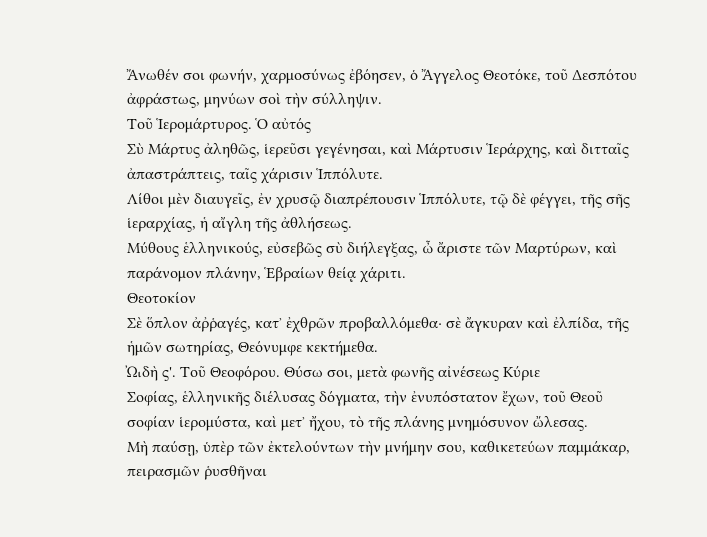Ἄνωθέν σοι φωνήν, χαρμοσύνως ἐβόησεν, ὁ Ἄγγελος Θεοτόκε, τοῦ Δεσπότου ἀφράστως, μηνύων σοὶ τὴν σύλληψιν.
Τοῦ Ἱερομάρτυρος. Ὁ αὐτός
Σὺ Μάρτυς ἀληθῶς, ἱερεῦσι γεγένησαι, καὶ Μάρτυσιν Ἱεράρχης, καὶ διτταῖς ἀπαστράπτεις, ταῖς χάρισιν Ἱππόλυτε.
Λίθοι μὲν διαυγεῖς, ἐν χρυσῷ διαπρέπουσιν Ἱππόλυτε, τῷ δὲ φέγγει, τῆς σῆς ἱεραρχίας, ἡ αἴγλη τῆς ἀθλήσεως.
Μύθους ἑλληνικούς, εὐσεβῶς σὺ διήλεγξας, ὦ ἄριστε τῶν Μαρτύρων, καὶ παράνομον πλάνην, Ἑβραίων θείᾳ χάριτι.
Θεοτοκίον
Σὲ ὅπλον ἀῤῥαγές, κατ᾿ ἐχθρῶν προβαλλόμεθα∙ σὲ ἄγκυραν καὶ ἐλπίδα, τῆς ἡμῶν σωτηρίας, Θεόνυμφε κεκτήμεθα.
ᾨδὴ ς'. Τοῦ Θεοφόρου. Θύσω σοι, μετὰ φωνῆς αἰνέσεως Κύριε
Σοφίας, ἑλληνικῆς διέλυσας δόγματα, τὴν ἐνυπόστατον ἔχων, τοῦ Θεοῦ σοφίαν ἱερομύστα, καὶ μετ᾿ ἤχου, τὸ τῆς πλάνης μνημόσυνον ὤλεσας.
Μὴ παύσῃ, ὑπὲρ τῶν ἐκτελούντων τὴν μνήμην σου, καθικετεύων παμμάκαρ, πειρασμῶν ῥυσθῆναι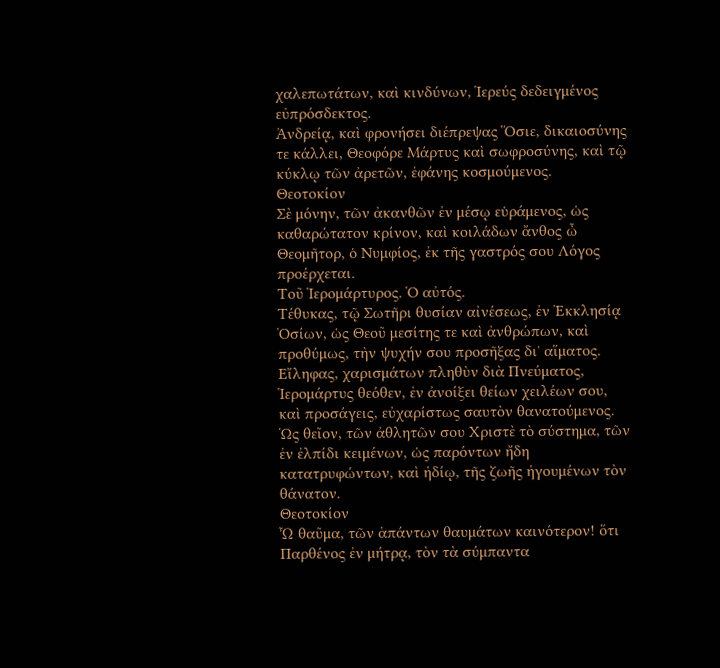χαλεπωτάτων, καὶ κινδύνων, Ἱερεύς δεδειγμένος εὐπρόσδεκτος.
Ἀνδρείᾳ, καὶ φρονήσει διέπρεψας Ὅσιε, δικαιοσύνης τε κάλλει, Θεοφόρε Μάρτυς καὶ σωφροσύνης, καὶ τῷ κύκλῳ τῶν ἀρετῶν, ἐφάνης κοσμούμενος.
Θεοτοκίον
Σὲ μόνην, τῶν ἀκανθῶν ἐν μέσῳ εὑράμενος, ὡς καθαρώτατον κρίνον, καὶ κοιλάδων ἄνθος ὦ Θεομῆτορ, ὁ Νυμφίος, ἐκ τῆς γαστρός σου Λόγος προέρχεται.
Τοῦ Ἱερομάρτυρος. Ὁ αὐτός.
Τέθυκας, τῷ Σωτῆρι θυσίαν αἰνέσεως, ἐν Ἐκκλησίᾳ Ὁσίων, ὡς Θεοῦ μεσίτης τε καὶ ἀνθρώπων, καὶ προθύμως, τὴν ψυχήν σου προσῆξας δι᾿ αἵματος.
Εἴληφας, χαρισμάτων πληθὺν διὰ Πνεύματος, Ἱερομάρτυς θεόθεν, ἐν ἀνοίξει θείων χειλέων σου, καὶ προσάγεις, εὐχαρίστως σαυτὸν θανατούμενος.
Ὡς θεῖον, τῶν ἀθλητῶν σου Χριστὲ τὸ σύστημα, τῶν ἐν ἐλπίδι κειμένων, ὡς παρόντων ἤδη κατατρυφώντων, καὶ ἡδίῳ, τῆς ζωῆς ἡγουμένων τὸν θάνατον.
Θεοτοκίον
Ὦ θαῦμα, τῶν ἁπάντων θαυμάτων καινότερον! ὅτι Παρθένος ἐν μήτρᾳ, τὸν τὰ σύμπαντα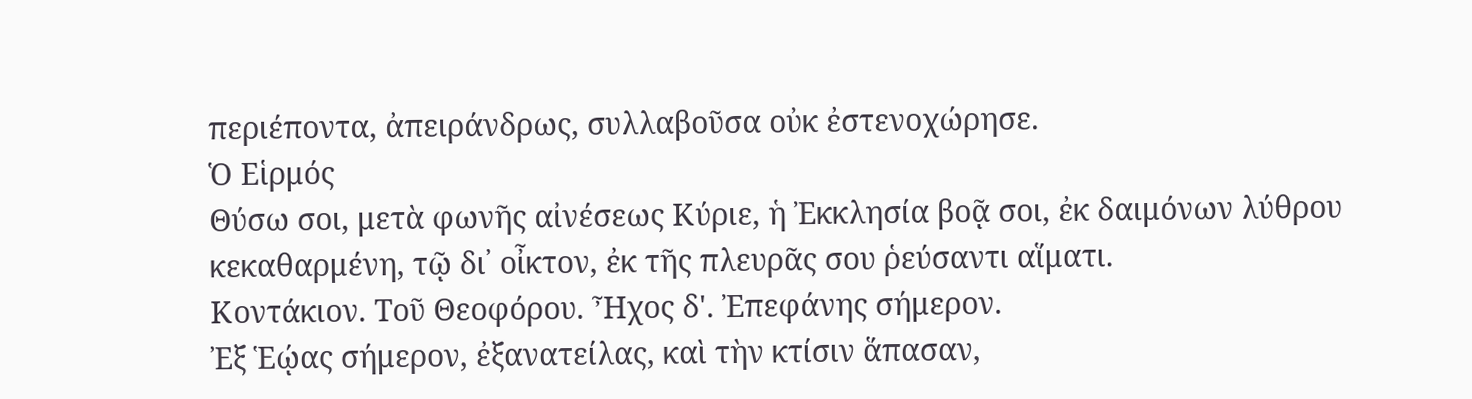περιέποντα, ἀπειράνδρως, συλλαβοῦσα οὐκ ἐστενοχώρησε.
Ὁ Εἱρμός
Θύσω σοι, μετὰ φωνῆς αἰνέσεως Κύριε, ἡ Ἐκκλησία βοᾷ σοι, ἐκ δαιμόνων λύθρου κεκαθαρμένη, τῷ δι᾿ οἶκτον, ἐκ τῆς πλευρᾶς σου ῥεύσαντι αἵματι.
Κοντάκιον. Τοῦ Θεοφόρου. Ἦχος δ'. Ἐπεφάνης σήμερον.
Ἐξ Ἑῴας σήμερον, ἐξανατείλας, καὶ τὴν κτίσιν ἅπασαν,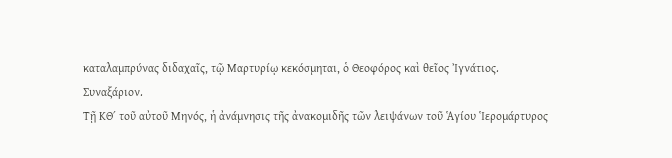καταλαμπρύνας διδαχαῖς, τῷ Μαρτυρίῳ κεκόσμηται, ὁ Θεοφόρος καὶ θεῖος Ἰγνάτιος.
Συναξάριον.
Τῇ ΚΘ΄ τοῦ αὐτοῦ Μηνός, ἡ ἀνάμνησις τῆς ἀνακομιδῆς τῶν λειψάνων τοῦ Ἁγίου Ἱερομάρτυρος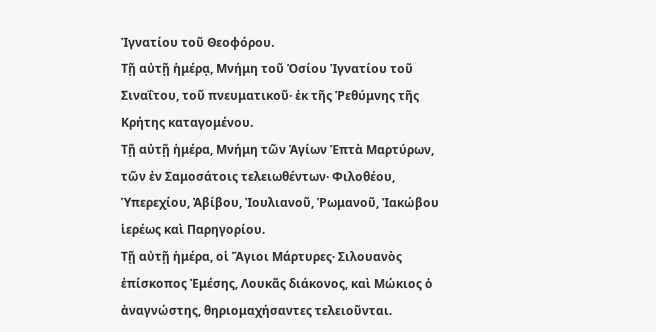Ἰγνατίου τοῦ Θεοφόρου.
Τῇ αὐτῇ ἡμέρᾳ, Μνήμη τοῦ Ὁσίου Ἰγνατίου τοῦ Σιναΐτου, τοῦ πνευματικοῦ· ἐκ τῆς Ῥεθύμνης τῆς Κρήτης καταγομένου.
Τῇ αὐτῇ ἡμέρα, Μνήμη τῶν Ἁγίων Ἑπτὰ Μαρτύρων, τῶν ἐν Σαμοσάτοις τελειωθέντων· Φιλοθέου, Ὑπερεχίου, Ἀβίβου, Ἰουλιανοῦ, Ῥωμανοῦ, Ἰακώβου ἱερέως καὶ Παρηγορίου.
Τῇ αὐτῇ ἡμέρα, οἱ Ἅγιοι Μάρτυρες· Σιλουανὸς ἐπίσκοπος Ἐμέσης, Λουκᾶς διάκονος, καὶ Μώκιος ὁ ἀναγνώστης, θηριομαχήσαντες τελειοῦνται.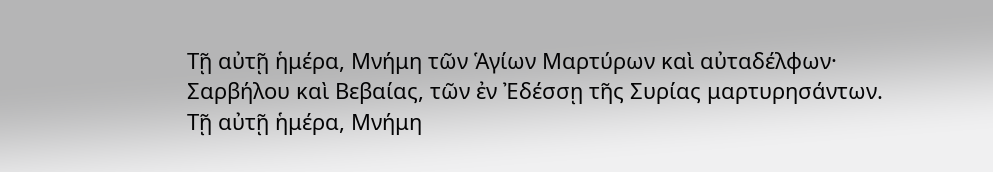Τῇ αὐτῇ ἡμέρα, Μνήμη τῶν Ἁγίων Μαρτύρων καὶ αὐταδέλφων· Σαρβήλου καὶ Βεβαίας, τῶν ἐν Ἐδέσσῃ τῆς Συρίας μαρτυρησάντων.
Τῇ αὐτῇ ἡμέρα, Μνήμη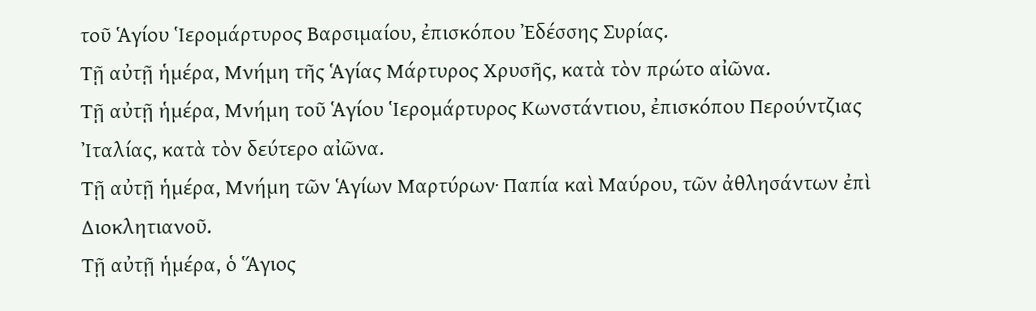τοῦ Ἁγίου Ἱερομάρτυρος Βαρσιμαίου, ἐπισκόπου Ἐδέσσης Συρίας.
Τῇ αὐτῇ ἡμέρα, Μνήμη τῆς Ἁγίας Μάρτυρος Χρυσῆς, κατὰ τὸν πρώτο αἰῶνα.
Τῇ αὐτῇ ἡμέρα, Μνήμη τοῦ Ἁγίου Ἱερομάρτυρος Κωνστάντιου, ἐπισκόπου Περούντζιας Ἰταλίας, κατὰ τὸν δεύτερο αἰῶνα.
Τῇ αὐτῇ ἡμέρα, Μνήμη τῶν Ἁγίων Μαρτύρων· Παπία καὶ Μαύρου, τῶν ἀθλησάντων ἐπὶ Διοκλητιανοῦ.
Τῇ αὐτῇ ἡμέρα, ὁ Ἅγιος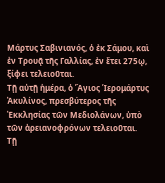Μάρτυς Σαβινιανός, ὁ ἐκ Σάμου, καὶ ἐν Τρουᾷ τῆς Γαλλίας, ἐν ἔτει 275ῳ, ξίφει τελειοῦται.
Τῇ αὐτῇ ἡμέρα, ὁ Ἅγιος Ἱερομάρτυς Ἀκυλίνος, πρεσβύτερος τῆς Ἐκκλησίας τῶν Μεδιολάνων, ὑπὸ τῶν ἀρειανοφρόνων τελειοῦται.
Τῇ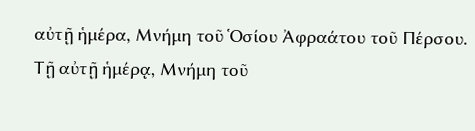αὐτῇ ἡμέρα, Μνήμη τοῦ Ὁσίου Ἀφραάτου τοῦ Πέρσου.
Τῇ αὐτῇ ἡμέρᾳ, Μνήμη τοῦ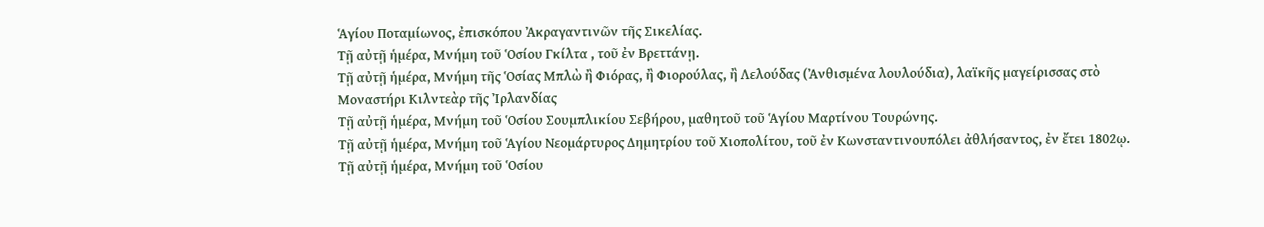Ἁγίου Ποταμίωνος, ἐπισκόπου Ἀκραγαντινῶν τῆς Σικελίας.
Τῇ αὐτῇ ἡμέρα, Μνήμη τοῦ Ὁσίου Γκίλτα , τοῦ ἐν Βρεττάνῃ.
Τῇ αὐτῇ ἡμέρα, Μνήμη τῆς Ὁσίας Μπλὼ ἢ Φιόρας, ἢ Φιορούλας, ἢ Λελούδας (Ἀνθισμένα λουλούδια), λαϊκῆς μαγείρισσας στὸ Μοναστήρι Κιλντεὰρ τῆς Ἰρλανδίας
Τῇ αὐτῇ ἡμέρα, Μνήμη τοῦ Ὁσίου Σουμπλικίου Σεβήρου, μαθητοῦ τοῦ Ἁγίου Μαρτίνου Τουρώνης.
Τῇ αὐτῇ ἡμέρα, Μνήμη τοῦ Ἁγίου Νεομάρτυρος Δημητρίου τοῦ Χιοπολίτου, τοῦ ἐν Κωνσταντινουπόλει ἀθλήσαντος, ἐν ἔτει 1802ῳ.
Τῇ αὐτῇ ἡμέρα, Μνήμη τοῦ Ὁσίου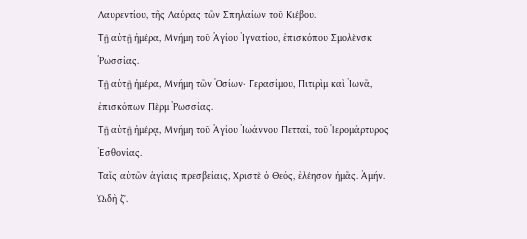Λαυρεντίου, τῆς Λαύρας τῶν Σπηλαίων τοῦ Κιέβου.
Τῇ αὐτῇ ἡμέρα, Μνήμη τοῦ Ἁγίου Ἰγνατίου, ἐπισκόπου Σμολὲνσκ Ῥωσσίας.
Τῇ αὐτῇ ἡμέρα, Μνήμη τῶν Ὁσίων· Γερασίμου, Πιτιρὶμ καὶ Ἰωνᾶ, ἐπισκόπων Πὲρμ Ῥωσσίας.
Τῇ αὐτῇ ἡμέρᾳ, Μνήμη τοῦ Ἁγίου Ἰωάννου Πετταί, τοῦ Ἱερομάρτυρος Ἐσθονίας.
Ταῖς αὐτῶν ἁγίαις πρεσβείαις, Χριστὲ ὁ Θεός, ἐλέησον ἡμᾶς. Ἀμήν.
ᾨδὴ ζ'.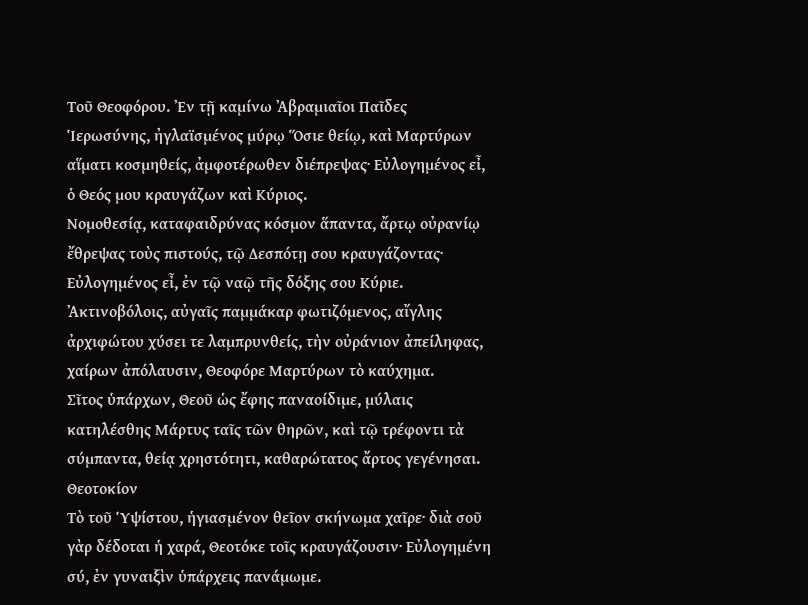Τοῦ Θεοφόρου. Ἐν τῇ καμίνω Ἀβραμιαῖοι Παῖδες
Ἱερωσύνης, ἠγλαϊσμένος μύρῳ Ὅσιε θείῳ, καὶ Μαρτύρων αἵματι κοσμηθείς, ἀμφοτέρωθεν διέπρεψας· Εὐλογημένος εἶ, ὁ Θεός μου κραυγάζων καὶ Κύριος.
Νομοθεσίᾳ, καταφαιδρύνας κόσμον ἅπαντα, ἄρτῳ οὐρανίῳ ἔθρεψας τοὺς πιστούς, τῷ Δεσπότῃ σου κραυγάζοντας· Εὐλογημένος εἶ, ἐν τῷ ναῷ τῆς δόξης σου Κύριε.
Ἀκτινοβόλοις, αὐγαῖς παμμάκαρ φωτιζόμενος, αἴγλης ἀρχιφώτου χύσει τε λαμπρυνθείς, τὴν οὐράνιον ἀπείληφας, χαίρων ἀπόλαυσιν, Θεοφόρε Μαρτύρων τὸ καύχημα.
Σῖτος ὑπάρχων, Θεοῦ ὡς ἔφης παναοίδιμε, μύλαις κατηλέσθης Μάρτυς ταῖς τῶν θηρῶν, καὶ τῷ τρέφοντι τὰ σύμπαντα, θείᾳ χρηστότητι, καθαρώτατος ἄρτος γεγένησαι.
Θεοτοκίον
Τὸ τοῦ Ὑψίστου, ἡγιασμένον θεῖον σκήνωμα χαῖρε· διὰ σοῦ γὰρ δέδοται ἡ χαρά, Θεοτόκε τοῖς κραυγάζουσιν· Εὐλογημένη σύ, ἐν γυναιξὶν ὑπάρχεις πανάμωμε.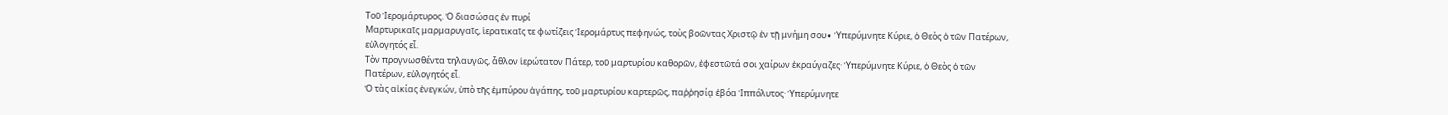Τοῦ Ἱερομάρτυρος. Ὁ διασώσας ἐν πυρί
Μαρτυρικαῖς μαρμαρυγαῖς, ἱερατικαῖς τε φωτίζεις Ἱερομάρτυς πεφηνώς, τοὺς βοῶντας Χριστῷ ἐν τῇ μνήμη σου∙ Ὑπερύμνητε Κύριε, ὁ Θεὸς ὁ τῶν Πατέρων, εὐλογητός εἶ.
Τὸν προγνωσθέντα τηλαυγῶς, ἆθλον ἱερώτατον Πάτερ, τοῦ μαρτυρίου καθορῶν, ἐφεστῶτά σοι χαίρων ἐκραύγαζες· Ὑπερύμνητε Κύριε, ὁ Θεὸς ὁ τῶν Πατέρων, εὐλογητός εἶ.
Ὁ τὰς αἰκίας ἐνεγκών, ὑπὸ τῆς ἐμπύρου ἀγάπης, τοῦ μαρτυρίου καρτερῶς, παῤῥησίᾳ ἐβόα Ἱππόλυτος· Ὑπερύμνητε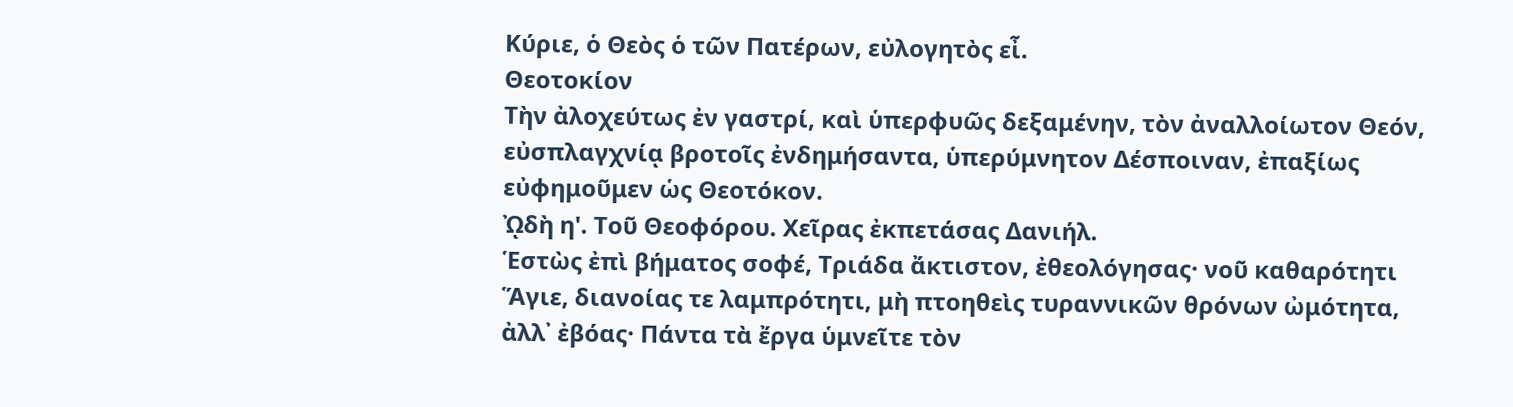Κύριε, ὁ Θεὸς ὁ τῶν Πατέρων, εὐλογητὸς εἶ.
Θεοτοκίον
Τὴν ἀλοχεύτως ἐν γαστρί, καὶ ὑπερφυῶς δεξαμένην, τὸν ἀναλλοίωτον Θεόν, εὐσπλαγχνίᾳ βροτοῖς ἐνδημήσαντα, ὑπερύμνητον Δέσποιναν, ἐπαξίως εὐφημοῦμεν ὡς Θεοτόκον.
ᾨδὴ η'. Τοῦ Θεοφόρου. Χεῖρας ἐκπετάσας Δανιήλ.
Ἑστὼς ἐπὶ βήματος σοφέ, Τριάδα ἄκτιστον, ἐθεολόγησας· νοῦ καθαρότητι Ἅγιε, διανοίας τε λαμπρότητι, μὴ πτοηθεὶς τυραννικῶν θρόνων ὠμότητα, ἀλλ᾿ ἐβόας· Πάντα τὰ ἔργα ὑμνεῖτε τὸν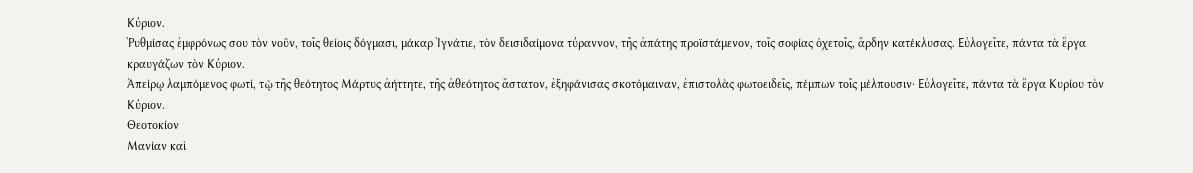Κύριον.
Ῥυθμίσας ἐμφρόνως σου τὸν νοῦν, τοῖς θείοις δόγμασι, μάκαρ Ἰγνάτιε, τὸν δεισιδαίμονα τύραννον, τῆς ἀπάτης προϊστάμενον, τοῖς σοφίας ὀχετοῖς, ἄρδην κατέκλυσας. Εὐλογεῖτε, πάντα τὰ ἔργα κραυγάζων τὸν Κύριον.
Ἀπείρῳ λαμπόμενος φωτί, τῷ τῆς θεότητος Μάρτυς ἀήττητε, τῆς ἀθεότητος ἄστατον, ἐξηφάνισας σκοτόμαιναν, ἐπιστολὰς φωτοειδεῖς, πέμπων τοῖς μέλπουσιν· Εὐλογεῖτε, πάντα τὰ ἔργα Κυρίου τὸν Κύριον.
Θεοτοκίον
Μανίαν καὶ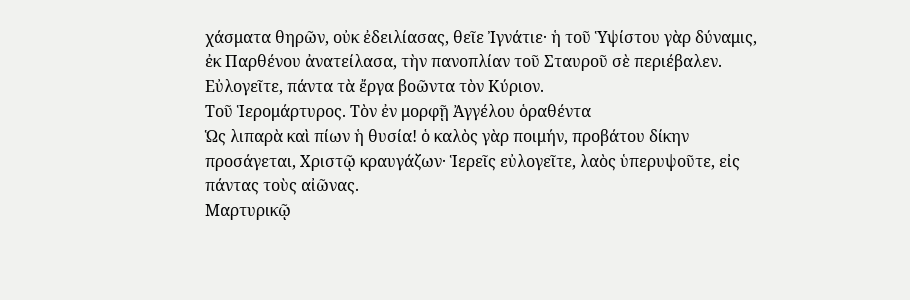χάσματα θηρῶν, οὐκ ἐδειλίασας, θεῖε Ἰγνάτιε· ἡ τοῦ Ὑψίστου γὰρ δύναμις, ἐκ Παρθένου ἀνατείλασα, τὴν πανοπλίαν τοῦ Σταυροῦ σὲ περιέβαλεν. Εὐλογεῖτε, πάντα τὰ ἔργα βοῶντα τὸν Κύριον.
Τοῦ Ἱερομάρτυρος. Τὸν ἐν μορφῇ Ἀγγέλου ὁραθέντα
Ὡς λιπαρὰ καὶ πίων ἡ θυσία! ὁ καλὸς γὰρ ποιμήν, προβάτου δίκην προσάγεται, Χριστῷ κραυγάζων· Ἱερεῖς εὐλογεῖτε, λαὸς ὑπερυψοῦτε, εἰς πάντας τοὺς αἰῶνας.
Μαρτυρικῷ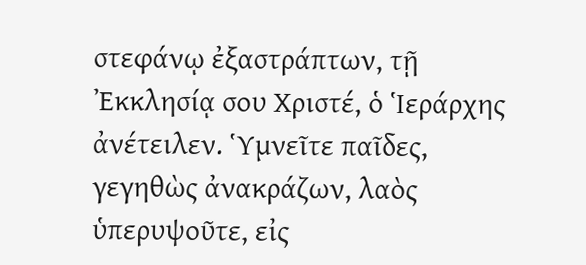στεφάνῳ ἐξαστράπτων, τῇ Ἐκκλησίᾳ σου Χριστέ, ὁ Ἱεράρχης ἀνέτειλεν. Ὑμνεῖτε παῖδες, γεγηθὼς ἀνακράζων, λαὸς ὑπερυψοῦτε, εἰς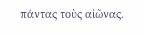πάντας τοὺς αἰῶνας.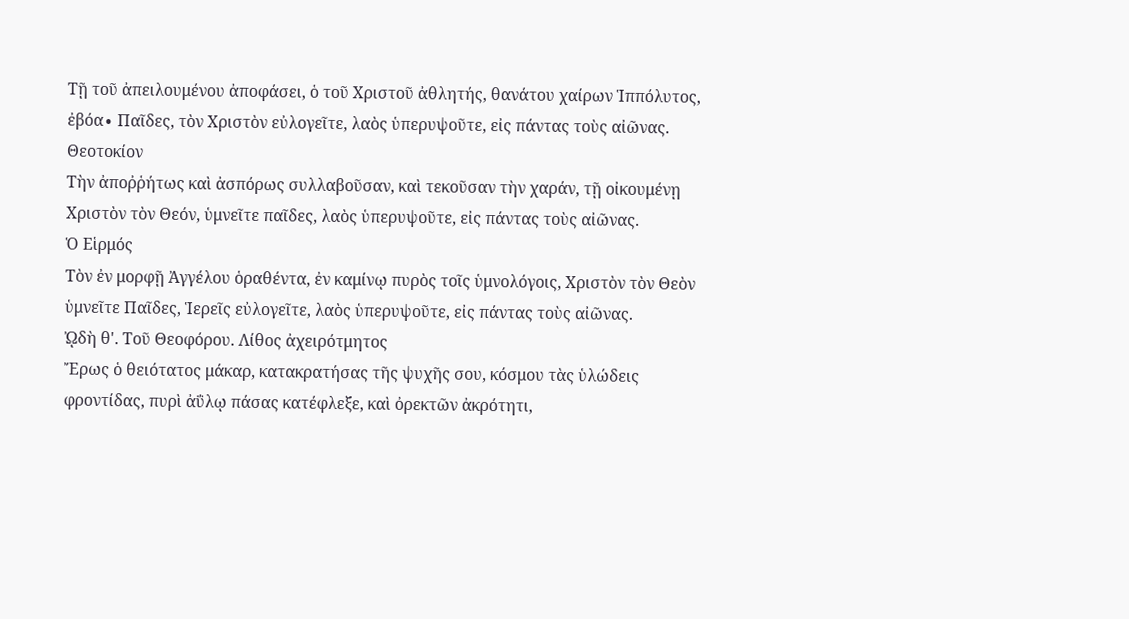Τῇ τοῦ ἀπειλουμένου ἀποφάσει, ὁ τοῦ Χριστοῦ ἀθλητής, θανάτου χαίρων Ἱππόλυτος, ἐβόα∙ Παῖδες, τὸν Χριστὸν εὐλογεῖτε, λαὸς ὑπερυψοῦτε, εἰς πάντας τοὺς αἰῶνας.
Θεοτοκίον
Τὴν ἀποῤῥήτως καὶ ἀσπόρως συλλαβοῦσαν, καὶ τεκοῦσαν τὴν χαράν, τῇ οἰκουμένῃ Χριστὸν τὸν Θεόν, ὑμνεῖτε παῖδες, λαὸς ὑπερυψοῦτε, εἰς πάντας τοὺς αἰῶνας.
Ὁ Εἱρμός
Τὸν ἐν μορφῇ Ἀγγέλου ὁραθέντα, ἐν καμίνῳ πυρὸς τοῖς ὑμνολόγοις, Χριστὸν τὸν Θεὸν ὑμνεῖτε Παῖδες, Ἱερεῖς εὐλογεῖτε, λαὸς ὑπερυψοῦτε, εἰς πάντας τοὺς αἰῶνας.
ᾨδὴ θ'. Τοῦ Θεοφόρου. Λίθος ἀχειρότμητος
Ἔρως ὁ θειότατος μάκαρ, κατακρατήσας τῆς ψυχῆς σου, κόσμου τὰς ὑλώδεις φροντίδας, πυρὶ ἀΰλῳ πάσας κατέφλεξε, καὶ ὀρεκτῶν ἀκρότητι,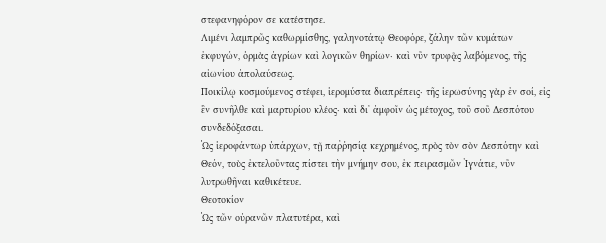στεφανηφόρον σε κατέστησε.
Λιμένι λαμπρῶς καθωρμίσθης, γαληνοτάτῳ Θεοφόρε, ζάλην τῶν κυμάτων ἐκφυγών, ὁρμὰς ἀγρίων καὶ λογικῶν θηρίων· καὶ νῦν τρυφᾷς λαβόμενος, τῆς αἰωνίου ἀπολαύσεως.
Ποικίλῳ κοσμούμενος στέφει, ἱερομύστα διαπρέπεις· τῆς ἱερωσύνης γὰρ ἐν σοί, εἰς ἓν συνῆλθε καὶ μαρτυρίου κλέος· καὶ δι᾿ ἀμφοῖν ὡς μέτοχος, τοῦ σοῦ Δεσπότου συνδεδόξασαι.
Ὡς ἱεροφάντωρ ὑπάρχων, τῇ παῤῥησίᾳ κεχρημένος, πρὸς τὸν σὸν Δεσπότην καὶ Θεόν, τοὺς ἐκτελοῦντας πίστει τὴν μνήμην σου, ἐκ πειρασμῶν Ἰγνάτιε, νῦν λυτρωθῆναι καθικέτευε.
Θεοτοκίον
Ὡς τῶν οὐρανῶν πλατυτέρα, καὶ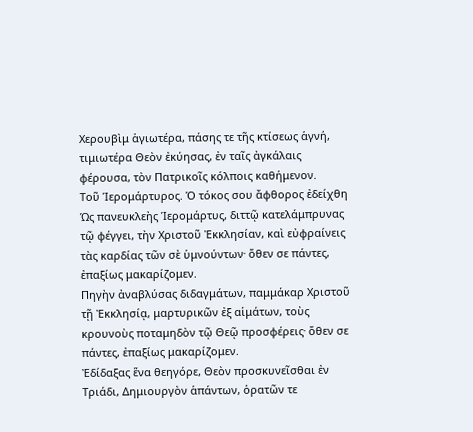Χερουβὶμ ἁγιωτέρα, πάσης τε τῆς κτίσεως ἁγνή, τιμιωτέρα Θεὸν ἐκύησας, ἐν ταῖς ἀγκάλαις φέρουσα, τὸν Πατρικοῖς κόλποις καθήμενον.
Τοῦ Ἱερομάρτυρος. Ὁ τόκος σου ἄφθορος ἐδείχθη
Ὡς πανευκλεὴς Ἱερομάρτυς, διττῷ κατελάμπρυνας τῷ φέγγει, τὴν Χριστοῦ Ἐκκλησίαν, καὶ εὐφραίνεις τὰς καρδίας τῶν σὲ ὑμνούντων∙ ὅθεν σε πάντες, ἐπαξίως μακαρίζομεν.
Πηγὴν ἀναβλύσας διδαγμάτων, παμμάκαρ Χριστοῦ τῇ Ἐκκλησίᾳ, μαρτυρικῶν ἐξ αἱμάτων, τοὺς κρουνοὺς ποταμηδὸν τῷ Θεῷ προσφέρεις∙ ὅθεν σε πάντες, ἐπαξίως μακαρίζομεν.
Ἐδίδαξας ἕνα θεηγόρε, Θεὸν προσκυνεῖσθαι ἐν Τριάδι, Δημιουργὸν ἁπάντων, ὁρατῶν τε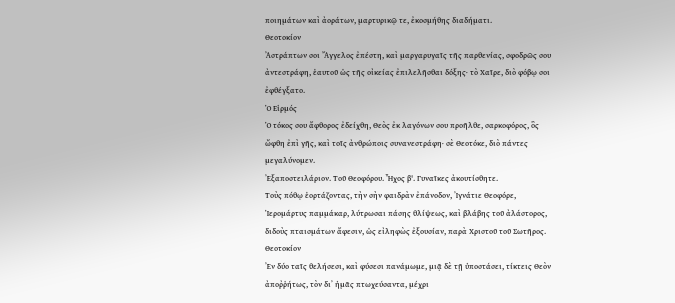ποιημάτων καὶ ἀοράτων, μαρτυρικῷ τε, ἐκοσμήθης διαδήματι.
Θεοτοκίον
Ἀστράπτων σοι Ἄγγελος ἐπέστη, καὶ μαργαρυγαῖς τῆς παρθενίας, σφοδρῶς σου ἀντεστράφη, ἑαυτοῦ ὡς τῆς οἰκείας ἐπιλελῆσθαι δόξης∙ τὸ Χαῖρε, διὸ φόβῳ σοι ἐφθέγξατο.
Ὁ Εἱρμός
Ὁ τόκος σου ἄφθορος ἐδείχθη, Θεὸς ἐκ λαγόνων σου προῆλθε, σαρκοφόρος, ὃς ὤφθη ἐπὶ γῆς, καὶ τοῖς ἀνθρώποις συνανεστράφη∙ σὲ Θεοτόκε, διὸ πάντες μεγαλύνομεν.
Ἐξαποστειλάριον. Τοῦ Θεοφόρου. Ἦχος β'. Γυναῖκες ἀκουτίσθητε.
Τοὺς πόθῳ ἑορτάζοντας, τὴν σὴν φαιδρὰν ἐπάνοδον, Ἰγνάτιε Θεοφόρε, Ἱερομάρτυς παμμάκαρ, λύτρωσαι πάσης θλίψεως, καὶ βλάβης τοῦ ἀλάστορος, διδοὺς πταισμάτων ἄφεσιν, ὡς εἰληφὼς ἐξουσίαν, παρὰ Χριστοῦ τοῦ Σωτῆρος.
Θεοτοκίον
Ἐν δύο ταῖς θελήσεσι, καὶ φύσεσι πανάμωμε, μιᾷ δὲ τῇ ὑποστάσει, τίκτεις Θεὸν ἀποῤῥήτως, τὸν δι᾿ ἡμᾶς πτωχεύσαντα, μέχρι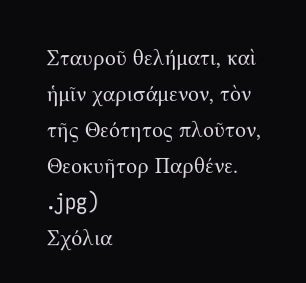Σταυροῦ θελήματι, καὶ ἡμῖν χαρισάμενον, τὸν τῆς Θεότητος πλοῦτον, Θεοκυῆτορ Παρθένε.
.jpg)
Σχόλια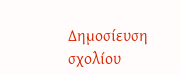Δημοσίευση σχολίου